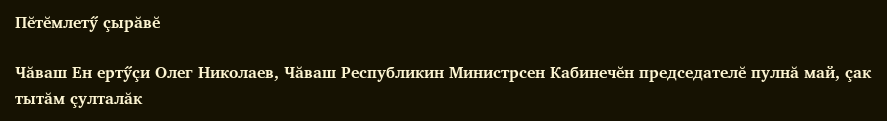Пĕтĕмлетӳ çырăвĕ

Чăваш Ен ертӳçи Олег Николаев, Чăваш Республикин Министрсен Кабинечĕн председателĕ пулнă май, çак тытăм çулталăк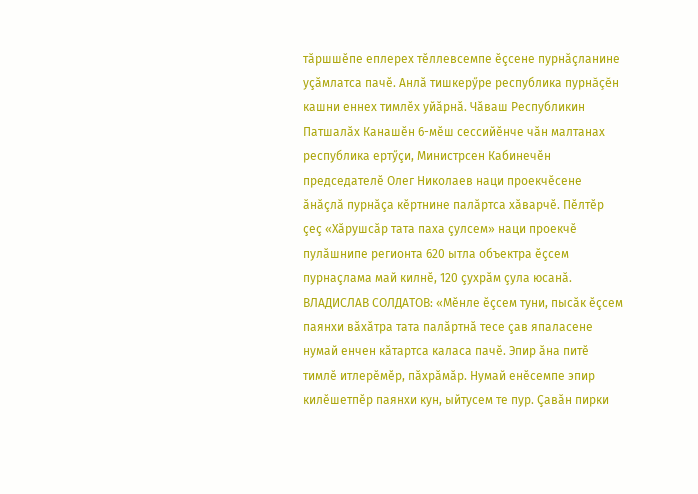тăршшĕпе еплерех тĕллевсемпе ĕçсене пурнăçланине уçăмлатса пачĕ. Анлă тишкерӳре республика пурнăçĕн кашни еннех тимлĕх уйăрнă. Чăваш Республикин Патшалăх Канашĕн 6-мĕш сессийĕнче чăн малтанах республика ертӳçи, Министрсен Кабинечĕн председателĕ Олег Николаев наци проекчĕсене ăнăçлă пурнăçа кĕртнине палăртса хăварчĕ. Пĕлтĕр çеç «Хăрушсăр тата паха çулсем» наци проекчĕ пулăшнипе регионта 620 ытла объектра ĕçсем пурнаçлама май килнĕ, 120 çухрăм çула юсанă. ВЛАДИСЛАВ СОЛДАТОВ: «Мĕнле ĕçсем туни, пысăк ĕçсем паянхи вăхăтра тата палăртнă тесе çав япаласене нумай енчен кăтартса каласа пачĕ. Эпир ăна питĕ тимлĕ итлерĕмĕр, пăхрăмăр. Нумай енĕсемпе эпир килĕшетпĕр паянхи кун, ыйтусем те пур. Çавăн пирки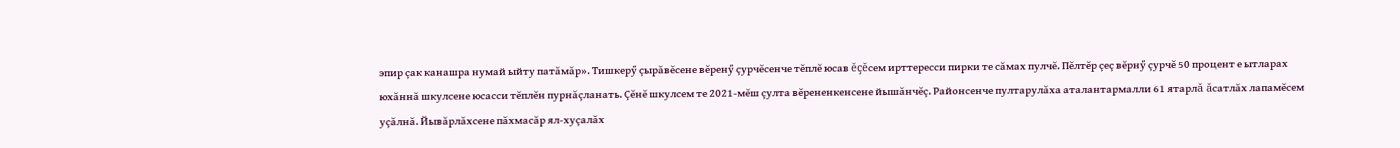эпир çак канашра нумай ыйту патăмăр». Тишкерӳ çырăвĕсене вĕренӳ çурчĕсенче тĕплĕ юсав ĕçĕсем ирттересси пирки те сăмах пулчĕ. Пĕлтĕр çеç вĕрнӳ çурчĕ 50 процент е ытларах юхăннă шкулсене юсасси тĕплĕн пурнăçланать. Çĕнĕ шкулсем те 2021-мĕш çулта вĕрененкенсене йышăнчĕç. Районсенче пултарулăха аталантармалли 61 ятарлă ăсатлăх лапамĕсем уçăлнă. Йывăрлăхсене пăхмасăр ял-хуçалăх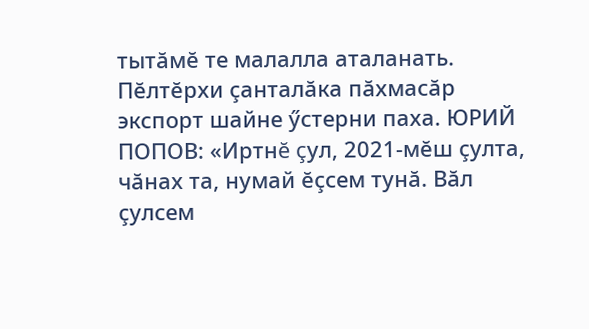тытăмĕ те малалла аталанать. Пĕлтĕрхи çанталăка пăхмасăр экспорт шайне ӳстерни паха. ЮРИЙ ПОПОВ: «Иртнĕ çул, 2021-мĕш çулта, чăнах та, нумай ĕçсем тунă. Вăл çулсем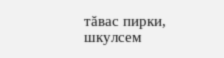тăвас пирки, шкулсем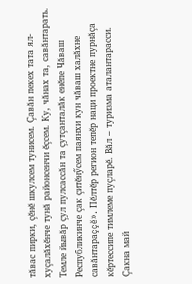тăвас пирки, çĕнĕ шкулсем тунисем. Çавăн пекех тата ял-хуçалăхĕнче тунă районсенчи ĕçсем. Ку, чăнах та, савăнтарать. Темле йывăр çул пулсассăн та çутçанталăк енĕпе Чăваш Республикинче çак çитĕнӳсем паянхи кун чăваш халăхне савăнтараççĕ». Пĕлтĕр регион тепĕр наци проектне пурнăçа кĕртессипе тимлеме пуçларĕ. Вăл – туризма аталантарасси. Çакна май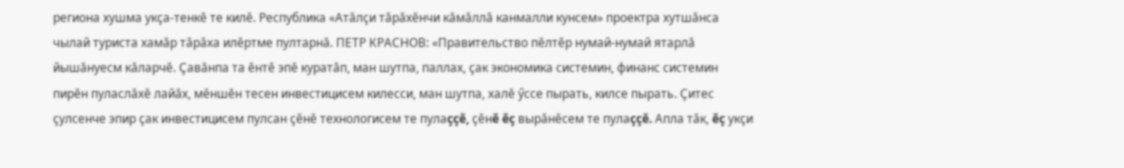региона хушма укçа-тенкĕ те килĕ. Республика «Атăлçи тăрăхĕнчи кăмăллă канмалли кунсем» проектра хутшăнса чылай туриста хамăр тăрăха илĕртме пултарнă. ПЕТР КРАСНОВ: «Правительство пĕлтĕр нумай-нумай ятарлă йышăнуесм кăларчĕ. Çавăнпа та ĕнтĕ эпĕ куратăп, ман шутпа, паллах, çак экономика системин, финанс системин пирĕн пуласлăхĕ лайăх, мĕншĕн тесен инвестицисем килесси, ман шутпа, халĕ ӳссе пырать, килсе пырать. Çитес çулсенче эпир çак инвестицисем пулсан çĕнĕ технологисем те пулаççĕ, çĕнĕ ĕç вырăнĕсем те пулаççĕ. Апла тăк, ĕç укçи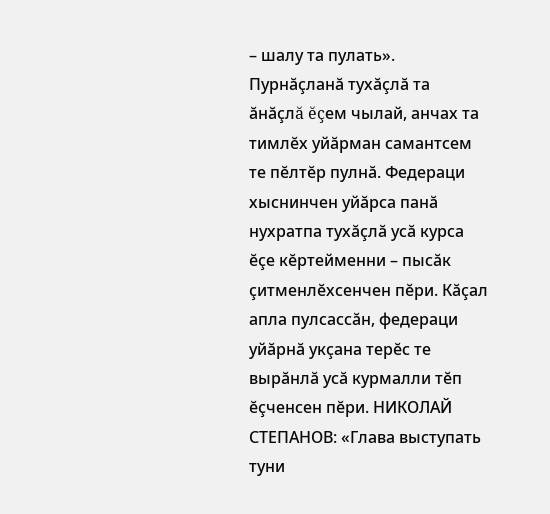– шалу та пулать». Пурнăçланă тухăçлă та ăнăçлă ĕçем чылай, анчах та тимлĕх уйăрман самантсем те пĕлтĕр пулнă. Федераци хыснинчен уйăрса панă нухратпа тухăçлă усă курса ĕçе кĕртейменни – пысăк çитменлĕхсенчен пĕри. Кăçал апла пулсассăн, федераци уйăрнă укçана терĕс те вырăнлă усă курмалли тĕп ĕçченсен пĕри. НИКОЛАЙ СТЕПАНОВ: «Глава выступать туни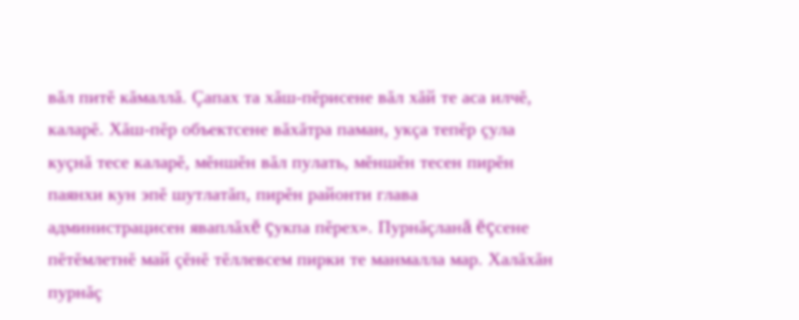вăл питĕ кăмаллă. Çапах та хăш-пĕрисене вăл хăй те аса илчĕ, каларĕ. Хăш-пĕр объектсене вăхăтра паман, укçа тепĕр çула куçнă тесе каларĕ, мĕншĕн вăл пулать, мĕншĕн тесен пирĕн паянхи кун эпĕ шутлатăп, пирĕн районти глава администрацисен яваплăхĕ çукпа пĕрех». Пурнăçланă ĕçсене пĕтĕмлетнĕ май çĕнĕ тĕллевсем пирки те манмалла мар. Халăхăн пурнăç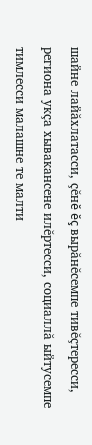шайне лайăхлатасси, çĕнĕ ĕç вырăнĕсемпе тивĕçтересси, региона укçа хывакансене илĕртесси, социаллă ыйтусемпе тимлесси малашне те малти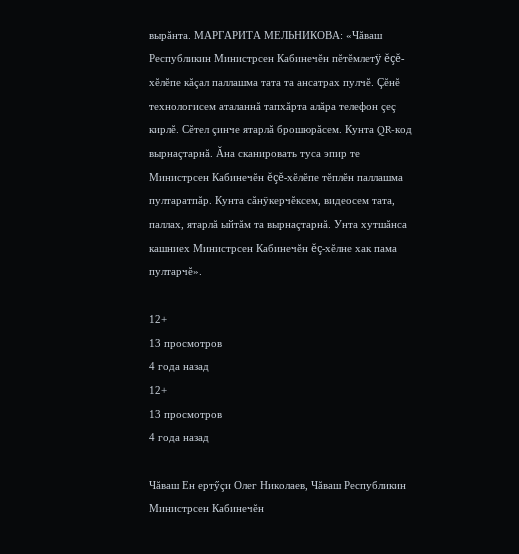вырăнта. МАРГАРИТА МЕЛЬНИКОВА: «Чăваш Республикин Министрсен Кабинечĕн пĕтĕмлетÿ ĕçĕ-хĕлĕпе кăçал паллашма тата та ансатрах пулчĕ. Çĕнĕ технологисем аталаннă тапхăрта алăра телефон çеç кирлĕ. Сĕтел çинче ятарлă брошюрăсем. Кунта QR-код вырнаçтарнă. Ăна сканировать туса эпир те Министрсен Кабинечĕн ĕçĕ-хĕлĕпе тĕплĕн паллашма пултаратпăр. Кунта сăнÿкерчĕксем, видеосем тата, паллах, ятарлă ыйтăм та вырнаçтарнă. Унта хутшăнса кашниех Министрсен Кабинечĕн ĕç-хĕлне хак пама пултарчĕ».

12+
13 просмотров
4 года назад
12+
13 просмотров
4 года назад

Чăваш Ен ертӳçи Олег Николаев, Чăваш Республикин Министрсен Кабинечĕн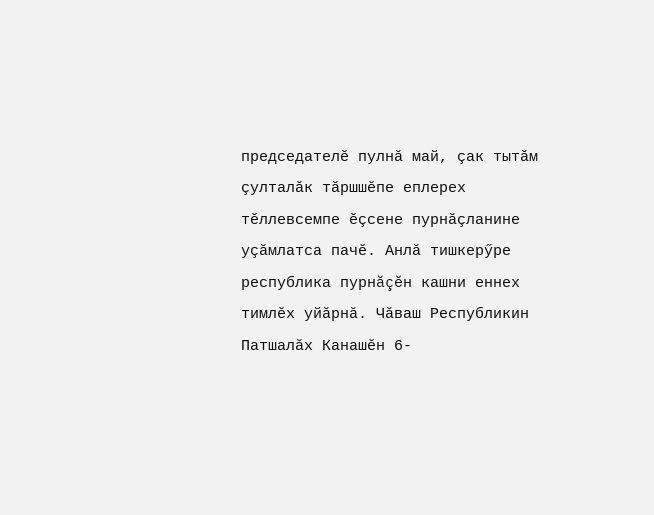председателĕ пулнă май, çак тытăм çулталăк тăршшĕпе еплерех тĕллевсемпе ĕçсене пурнăçланине уçăмлатса пачĕ. Анлă тишкерӳре республика пурнăçĕн кашни еннех тимлĕх уйăрнă. Чăваш Республикин Патшалăх Канашĕн 6-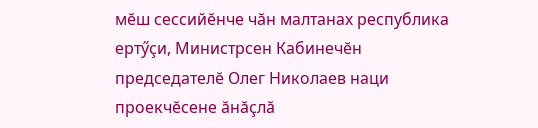мĕш сессийĕнче чăн малтанах республика ертӳçи, Министрсен Кабинечĕн председателĕ Олег Николаев наци проекчĕсене ăнăçлă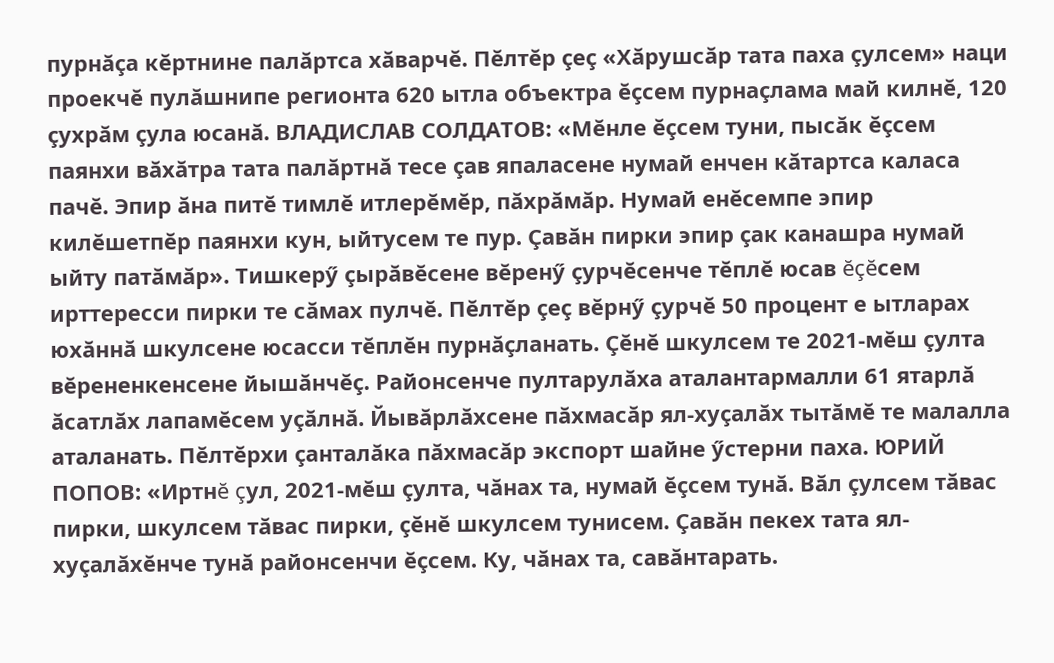пурнăçа кĕртнине палăртса хăварчĕ. Пĕлтĕр çеç «Хăрушсăр тата паха çулсем» наци проекчĕ пулăшнипе регионта 620 ытла объектра ĕçсем пурнаçлама май килнĕ, 120 çухрăм çула юсанă. ВЛАДИСЛАВ СОЛДАТОВ: «Мĕнле ĕçсем туни, пысăк ĕçсем паянхи вăхăтра тата палăртнă тесе çав япаласене нумай енчен кăтартса каласа пачĕ. Эпир ăна питĕ тимлĕ итлерĕмĕр, пăхрăмăр. Нумай енĕсемпе эпир килĕшетпĕр паянхи кун, ыйтусем те пур. Çавăн пирки эпир çак канашра нумай ыйту патăмăр». Тишкерӳ çырăвĕсене вĕренӳ çурчĕсенче тĕплĕ юсав ĕçĕсем ирттересси пирки те сăмах пулчĕ. Пĕлтĕр çеç вĕрнӳ çурчĕ 50 процент е ытларах юхăннă шкулсене юсасси тĕплĕн пурнăçланать. Çĕнĕ шкулсем те 2021-мĕш çулта вĕрененкенсене йышăнчĕç. Районсенче пултарулăха аталантармалли 61 ятарлă ăсатлăх лапамĕсем уçăлнă. Йывăрлăхсене пăхмасăр ял-хуçалăх тытăмĕ те малалла аталанать. Пĕлтĕрхи çанталăка пăхмасăр экспорт шайне ӳстерни паха. ЮРИЙ ПОПОВ: «Иртнĕ çул, 2021-мĕш çулта, чăнах та, нумай ĕçсем тунă. Вăл çулсем тăвас пирки, шкулсем тăвас пирки, çĕнĕ шкулсем тунисем. Çавăн пекех тата ял-хуçалăхĕнче тунă районсенчи ĕçсем. Ку, чăнах та, савăнтарать.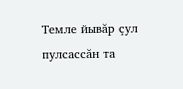Темле йывăр çул пулсассăн та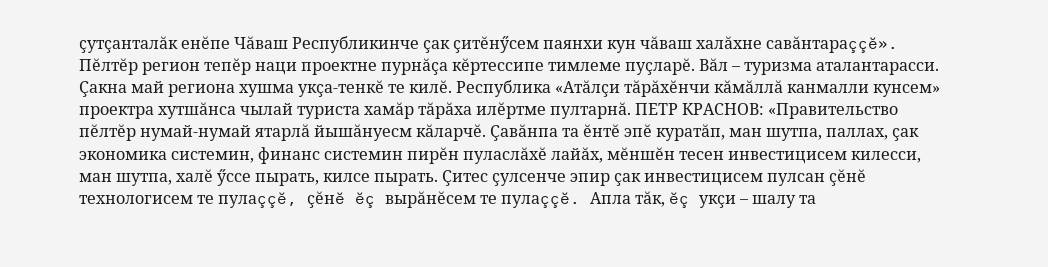çутçанталăк енĕпе Чăваш Республикинче çак çитĕнӳсем паянхи кун чăваш халăхне савăнтараççĕ». Пĕлтĕр регион тепĕр наци проектне пурнăçа кĕртессипе тимлеме пуçларĕ. Вăл – туризма аталантарасси. Çакна май региона хушма укçа-тенкĕ те килĕ. Республика «Атăлçи тăрăхĕнчи кăмăллă канмалли кунсем» проектра хутшăнса чылай туриста хамăр тăрăха илĕртме пултарнă. ПЕТР КРАСНОВ: «Правительство пĕлтĕр нумай-нумай ятарлă йышăнуесм кăларчĕ. Çавăнпа та ĕнтĕ эпĕ куратăп, ман шутпа, паллах, çак экономика системин, финанс системин пирĕн пуласлăхĕ лайăх, мĕншĕн тесен инвестицисем килесси, ман шутпа, халĕ ӳссе пырать, килсе пырать. Çитес çулсенче эпир çак инвестицисем пулсан çĕнĕ технологисем те пулаççĕ, çĕнĕ ĕç вырăнĕсем те пулаççĕ. Апла тăк, ĕç укçи – шалу та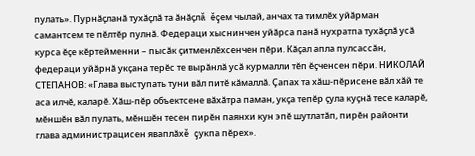пулать». Пурнăçланă тухăçлă та ăнăçлă ĕçем чылай, анчах та тимлĕх уйăрман самантсем те пĕлтĕр пулнă. Федераци хыснинчен уйăрса панă нухратпа тухăçлă усă курса ĕçе кĕртейменни – пысăк çитменлĕхсенчен пĕри. Кăçал апла пулсассăн, федераци уйăрнă укçана терĕс те вырăнлă усă курмалли тĕп ĕçченсен пĕри. НИКОЛАЙ СТЕПАНОВ: «Глава выступать туни вăл питĕ кăмаллă. Çапах та хăш-пĕрисене вăл хăй те аса илчĕ, каларĕ. Хăш-пĕр объектсене вăхăтра паман, укçа тепĕр çула куçнă тесе каларĕ, мĕншĕн вăл пулать, мĕншĕн тесен пирĕн паянхи кун эпĕ шутлатăп, пирĕн районти глава администрацисен яваплăхĕ çукпа пĕрех».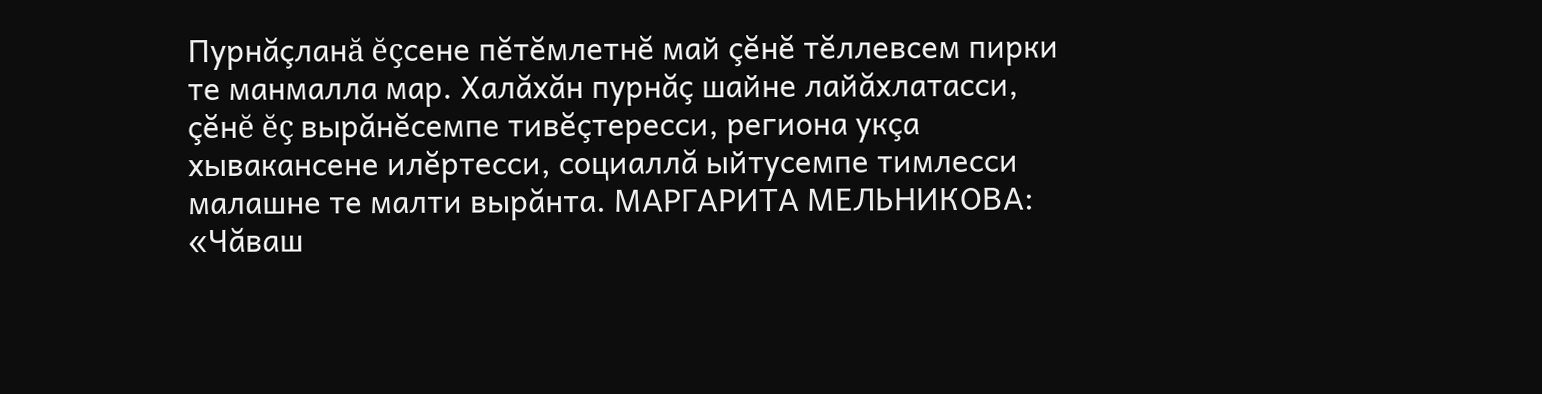Пурнăçланă ĕçсене пĕтĕмлетнĕ май çĕнĕ тĕллевсем пирки те манмалла мар. Халăхăн пурнăç шайне лайăхлатасси, çĕнĕ ĕç вырăнĕсемпе тивĕçтересси, региона укçа хывакансене илĕртесси, социаллă ыйтусемпе тимлесси малашне те малти вырăнта. МАРГАРИТА МЕЛЬНИКОВА: «Чăваш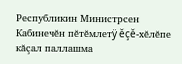Республикин Министрсен Кабинечĕн пĕтĕмлетÿ ĕçĕ-хĕлĕпе кăçал паллашма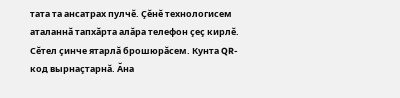тата та ансатрах пулчĕ. Çĕнĕ технологисем аталаннă тапхăрта алăра телефон çеç кирлĕ. Сĕтел çинче ятарлă брошюрăсем. Кунта QR-код вырнаçтарнă. Ăна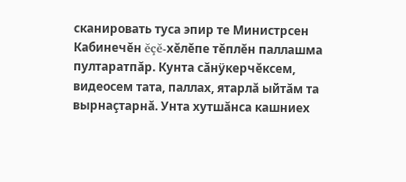сканировать туса эпир те Министрсен Кабинечĕн ĕçĕ-хĕлĕпе тĕплĕн паллашма пултаратпăр. Кунта сăнÿкерчĕксем, видеосем тата, паллах, ятарлă ыйтăм та вырнаçтарнă. Унта хутшăнса кашниех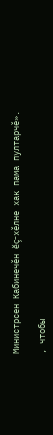Министрсен Кабинечĕн ĕç-хĕлне хак пама пултарчĕ».

, чтобы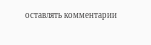оставлять комментарии